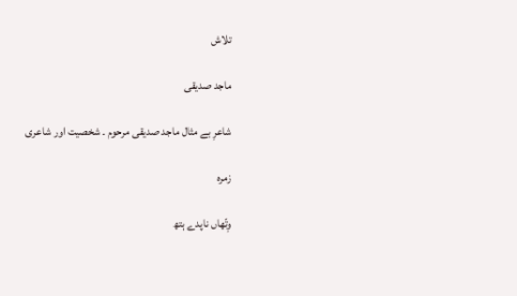تلاش

ماجد صدیقی

شاعرِ بے مثال ماجد صدیقی مرحوم ۔ شخصیت اور شاعری

زمرہ

وِتّھاں ناپدے ہتھ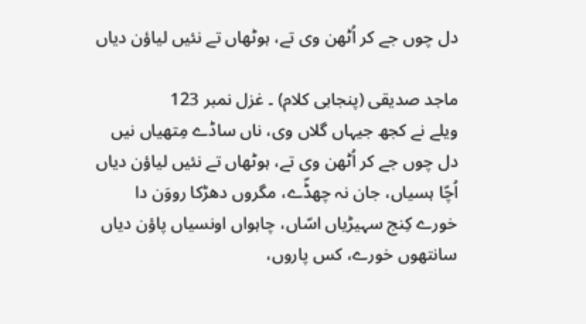دل چوں جے کر اُٹھن وی تے، ہوٹھاں تے نئیں لیاؤن دیاں

ماجد صدیقی (پنجابی کلام) ۔ غزل نمبر 123
ویلے نے کجھ جیہاں گلاں وی، ناں ساڈے مِتھیاں نیں
دل چوں جے کر اُٹھن وی تے، ہوٹھاں تے نئیں لیاؤن دیاں
اُچّا ہسیاں، جان نہ چھڈّے، مگروں دھڑکا رووَن دا
خورے کِنج سہیڑیاں اسّاں، چاہواں اونسیاں پاؤن دیاں
سانتھوں خورے، کس پاروں،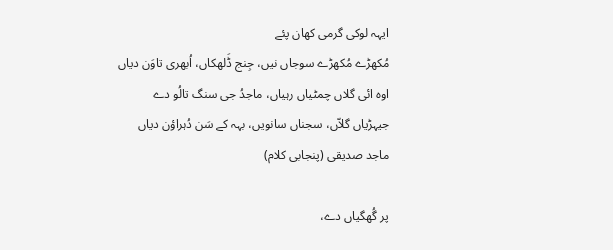ایہہ لوکی گرمی کھان پئے
مُکھڑے مُکھڑے سوجاں نیں، جِنج ڈَلھکاں، اُبھری تاوَن دیاں
اوہ ائی گلاں چمٹیاں رہیاں، ماجدُ جی سنگ تالُو دے
جیہڑیاں گلاّں، سجناں سانویں، بہہ کے سَن دُہراؤن دیاں
ماجد صدیقی (پنجابی کلام)

پر گُھگیاں دے،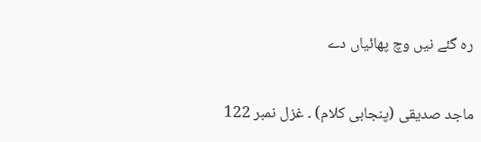رہ گئے نیں وچ پھائیاں دے

ماجد صدیقی (پنجابی کلام) ۔ غزل نمبر 122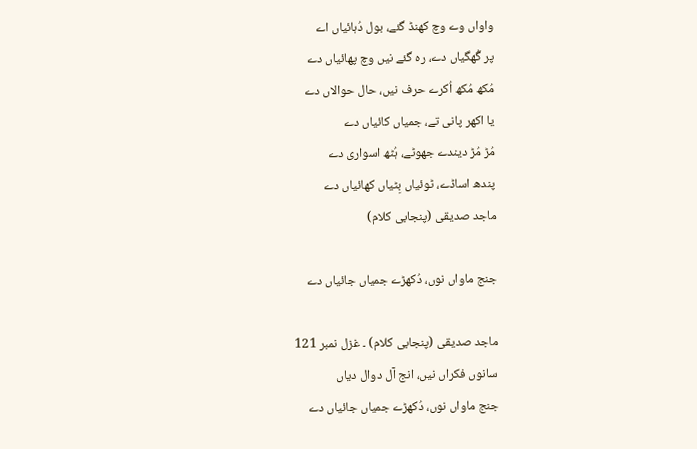واواں وے وچ کھنڈ گئے، بول دُہائیاں اے
پر گُھگیاں دے، رہ گئے نیں وچ پھائیاں دے
مُکھ مُکھ اُکرے حرف نیں، حال حوالاں دے
یا اکھر پانی تے، جمیاں کائیاں دے
مُڑ مُڑ دیندے جھوٹے، ہُٹھ اسواری دے
پندھ اساڈے، ٹوئیاں بِٹیاں کھائیاں دے
ماجد صدیقی (پنجابی کلام)

جنج ماواں نوں، دُکھڑے جمیاں جائیاں دے

ماجد صدیقی (پنجابی کلام) ۔ غزل نمبر 121
سانوں فکراں نیں، انج آل دوال دیاں
جنج ماواں نوں، دُکھڑے جمیاں جائیاں دے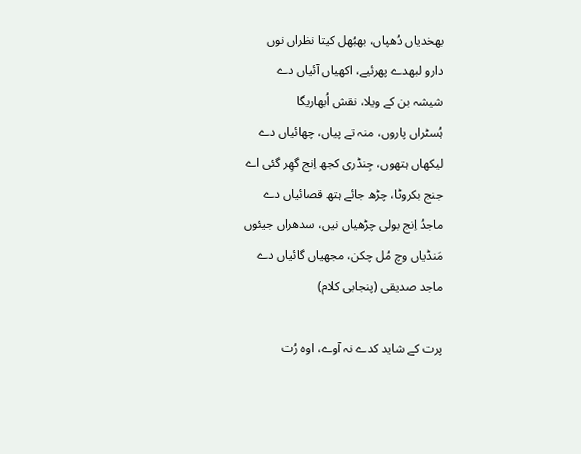بھخدیاں دُھپاں، بھبُھل کیتا نظراں نوں
دارو لبھدے پھرئیے، اکھیاں آئیاں دے
شیشہ بن کے ویلا، نقش اُبھاریگا
ہُسٹراں پاروں، منہ تے پیاں، چھائیاں دے
لیکھاں ہتھوں، جِنڈری کجھ اِنج گھِر گئی اے
جنج بکروٹا، چڑھ جائے ہتھ قصائیاں دے
ماجدُ اِنج بولی چڑھیاں نیں، سدھراں جیئوں
مَنڈیاں وچ مُل چکن، مجھیاں گائیاں دے
ماجد صدیقی (پنجابی کلام)

پرت کے شاید کدے نہ آوے، اوہ رُت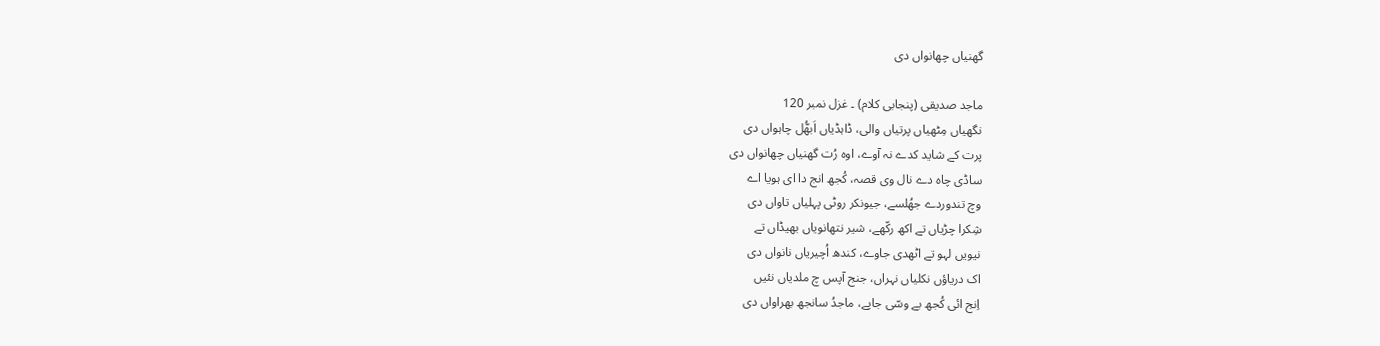گھنیاں چھانواں دی

ماجد صدیقی (پنجابی کلام) ۔ غزل نمبر 120
نگھیاں مِٹھیاں پرتیاں والی، ڈاہڈیاں اَبھُّل چاہواں دی
پرت کے شاید کدے نہ آوے، اوہ رُت گھنیاں چھانواں دی
ساڈی چاہ دے نال وی قصہ، کُجھ انج دا ای ہویا اے
وچ تندوردے جھُلسے، جیونکر روٹی پہلیاں تاواں دی
شِکرا چڑیاں تے اکھ رکّھے، شیر نتھانویاں بھیڈاں تے
نیویں لہو تے اٹھدی جاوے، کندھ اُچیریاں نانواں دی
اک دریاؤں نکلیاں نہراں، جنج آپس چ ملدیاں نئیں
اِنج ائی کُجھ بے وسّی جاپے، ماجدُ سانجھ بھراواں دی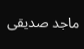ماجد صدیقی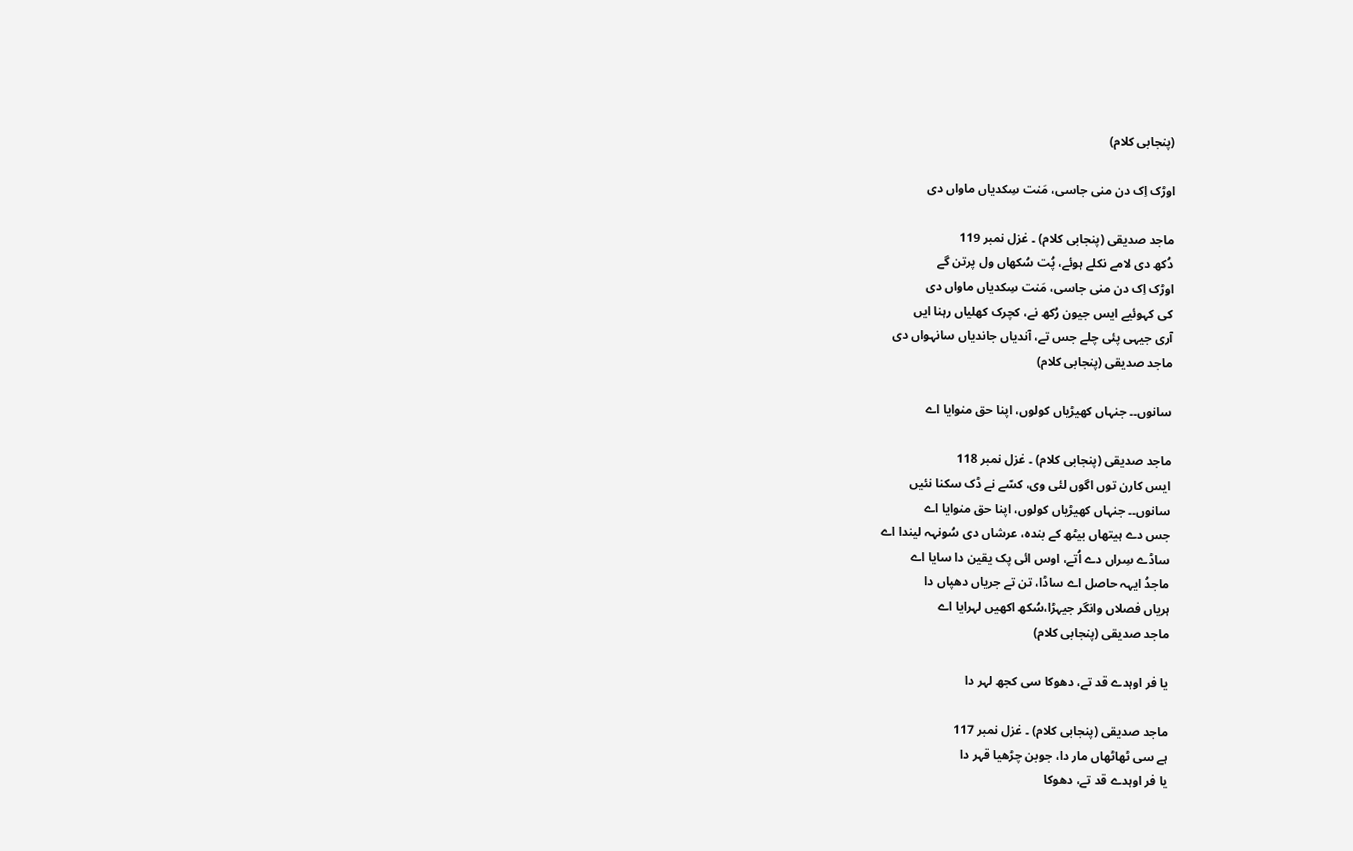(پنجابی کلام)

اوڑک اِک دن منی جاسی، مَنت سِکدیاں ماواں دی

ماجد صدیقی (پنجابی کلام) ۔ غزل نمبر 119
دُکھ دی لامے نکلے ہوئے، پُت سُکھاں ول پرتن گے
اوڑک اِک دن منی جاسی، مَنت سِکدیاں ماواں دی
کی کہوئیے ایس جیون رُکھ نے، کچرک کھلیاں رہنا ایں
آری جیہی پئی چلے جس تے، آندیاں جاندیاں سانہواں دی
ماجد صدیقی (پنجابی کلام)

سانوں۔۔ جنہاں کھیڑیاں کولوں، اپنا حق منوایا اے

ماجد صدیقی (پنجابی کلام) ۔ غزل نمبر 118
ایس کارن توں اگوں لئی وی، کسّے نے ڈک سکنا نئیں
سانوں۔۔ جنہاں کھیڑیاں کولوں، اپنا حق منوایا اے
جس دے ہیتھاں بیٹھ کے بندہ، عرشاں دی سُونہہ لیندا اے
ساڈے سِراں دے اُتے، اوس ائی پک یقین دا سایا اے
ماجدُ ایہہ حاصل اے ساڈا، تن تے جریاں دھپاں دا
ہریاں فصلاں وانگر جیہڑا،سُکھ اکھیں لہرایا اے
ماجد صدیقی (پنجابی کلام)

یا فر اوہدے قد تے، دھوکا سی کجھ لہر دا

ماجد صدیقی (پنجابی کلام) ۔ غزل نمبر 117
ہے سی ٹھاٹھاں مار دا، جوبن چڑھیا قہر دا
یا فر اوہدے قد تے، دھوکا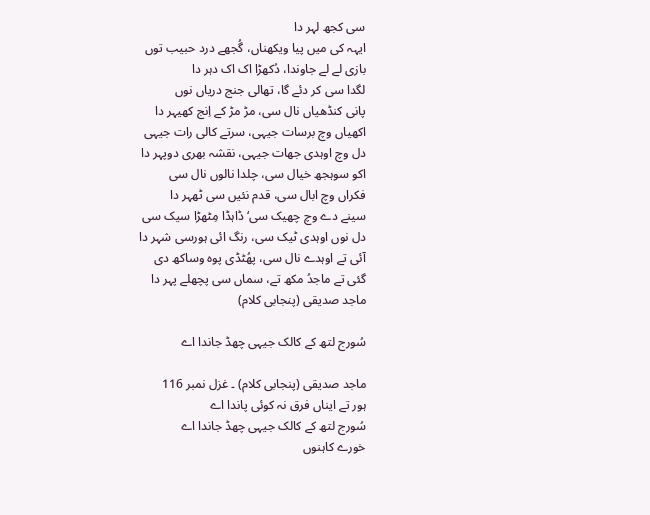سی کجھ لہر دا
ایہہ کی میں پیا ویکھناں، گُجھے درد حبیب توں
بازی لے لے جاوندا، دُکھڑا اک اک دہر دا
لگدا سی کر دئے گا، تھالی جنج دریاں نوں
پانی کنڈھیاں نال سی، مڑ مڑ کے اِنج کھیہر دا
اکھیاں وچ برسات جیہی، سرتے کالی رات جیہی
دل وچ اوہدی جھات جیہی، نقشہ بھری دوپہر دا
اکو سوہجھ خیال سی، چلدا نالوں نال سی
فکراں وچ ابال سی، قدم نئیں سی ٹھہر دا
سینے دے وچ چھیک سی‘ ڈاہڈا مِٹھڑا سیک سی
دل نوں اوہدی ٹیک سی، رنگ ائی ہورسی شہر دا
آئی تے اوہدے نال سی، پھُٹڈی پوہ وساکھ دی
گئی تے ماجدُ مکھ تے، سماں سی پچھلے پہر دا
ماجد صدیقی (پنجابی کلام)

سُورج لتھ کے کالک جیہی چھڈ جاندا اے

ماجد صدیقی (پنجابی کلام) ۔ غزل نمبر 116
ہور تے ایناں فرق نہ کوئی پاندا اے
سُورج لتھ کے کالک جیہی چھڈ جاندا اے
خورے کاہنوں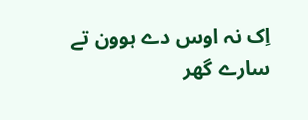اِک نہ اوس دے ہوون تے
سارے گھر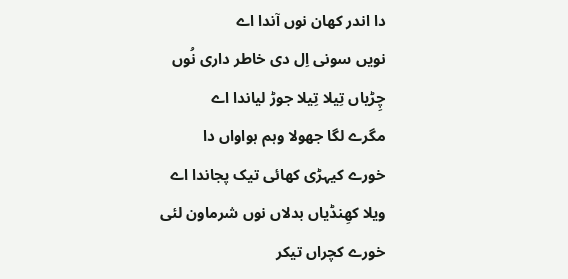دا اندر کھان نوں آندا اے
نویں سونی اِل دی خاطر داری نُوں
چِڑیاں تِیلا تِیلا جوڑ لیاندا اے
مگرے لگا جھولا وہم ہواواں دا
خورے کیہڑی کھائی تیک پجاندا اے
ویلا کھِنڈیاں بدلاں نوں شرماون لئی
خورے کچراں تیکر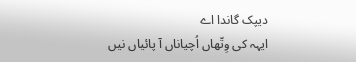دیپک گاندا اے
ایہہ کی وِتّھاں اُچیاناں آ پائیاں نیں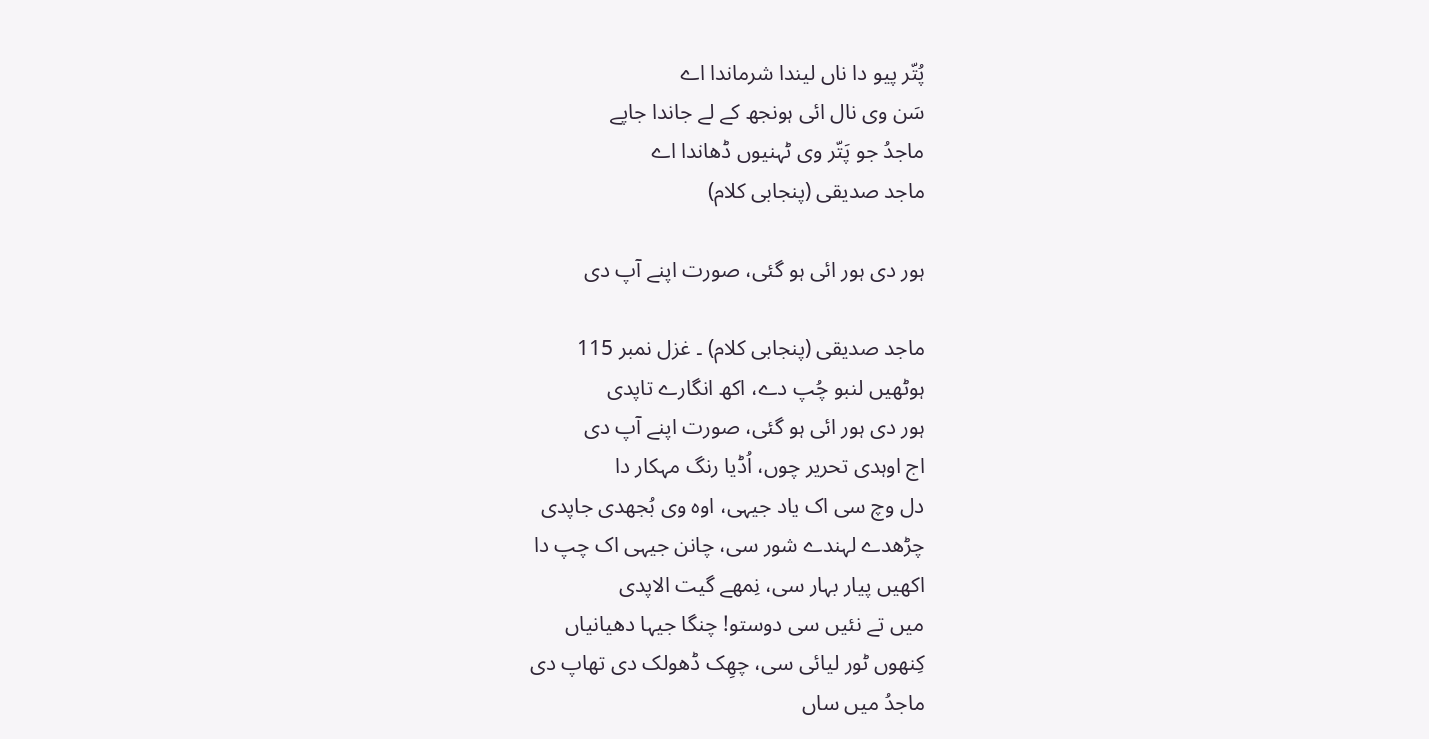پُتّر پیو دا ناں لیندا شرماندا اے
سَن وی نال ائی ہونجھ کے لے جاندا جاپے
ماجدُ جو پَتّر وی ٹہنیوں ڈھاندا اے
ماجد صدیقی (پنجابی کلام)

ہور دی ہور ائی ہو گئی، صورت اپنے آپ دی

ماجد صدیقی (پنجابی کلام) ۔ غزل نمبر 115
ہوٹھیں لنبو چُپ دے، اکھ انگارے تاپدی
ہور دی ہور ائی ہو گئی، صورت اپنے آپ دی
اج اوہدی تحریر چوں، اُڈیا رنگ مہکار دا
دل وچ سی اک یاد جیہی، اوہ وی بُجھدی جاپدی
چڑھدے لہندے شور سی، چانن جیہی اک چپ دا
اکھیں پیار بہار سی، نِمھے گیت الاپدی
میں تے نئیں سی دوستو! چنگا جیہا دھیانیاں
کِنھوں ٹور لیائی سی، چھِک ڈھولک دی تھاپ دی
ماجدُ میں ساں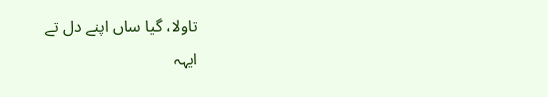تاولا، گیا ساں اپنے دل تے
ایہہ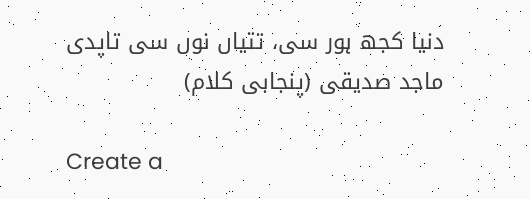دنیا کجھ ہور سی، تتیاں نوں سی تاپدی
ماجد صدیقی (پنجابی کلام)

Create a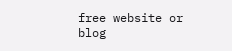free website or blog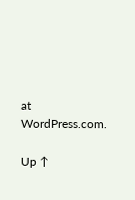at WordPress.com.

Up ↑